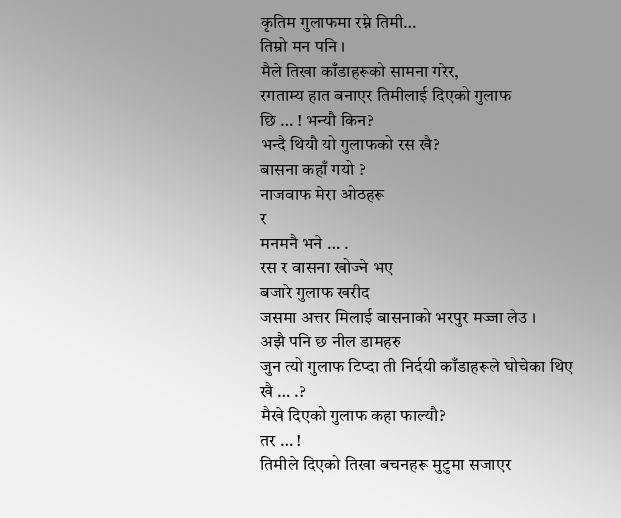कृतिम गुलाफमा रम्ने तिमी…
तिम्रो मन पनि ।
मैले तिखा काँडाहरूको सामना गरेर,
रगताम्य हात बनाएर तिमीलाई दिएको गुलाफ
छि … ! भन्यौ किन?
भन्दै थियौ यो गुलाफको रस खै?
बासना कहाँ गयो ?
नाजवाफ मेरा ओठहरू
र
मनमनै भने … .
रस र वासना खोज्ने भए
बजारे गुलाफ खरीद
जसमा अत्तर मिलाई बासनाको भरपुर मज्जा लेउ ।
अझै पनि छ नील डामहरु
जुन त्यो गुलाफ टिप्दा ती निर्दयी काँडाहरूले घोचेका थिए
खै … .?
मैखे दिएको गुलाफ कहा फाल्यौ?
तर … !
तिमीले दिएको तिखा बचनहरू मुटुमा सजाएर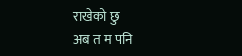राखेको छु
अब त म पनि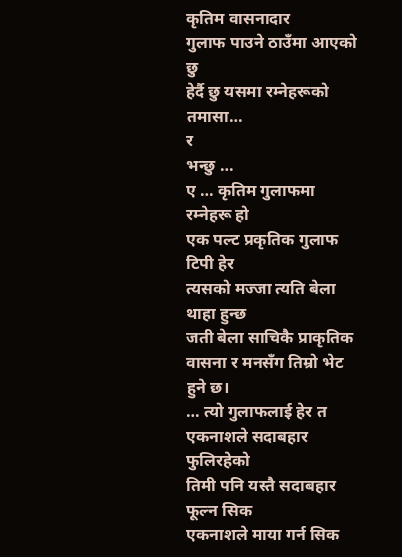कृतिम वासनादार
गुलाफ पाउने ठाउँमा आएको छु
हेर्दै छु यसमा रम्नेहरूको
तमासा…
र
भन्छु …
ए … कृतिम गुलाफमा रम्नेहरू हो
एक पल्ट प्रकृतिक गुलाफ टिपी हेर
त्यसको मज्जा त्यति बेला थाहा हुन्छ
जती बेला साचिकै प्राकृतिक वासना र मनसँग तिम्रो भेट हुने छ।
… त्यो गुलाफलाई हेर त
एकनाशले सदाबहार फुलिरहेको
तिमी पनि यस्तै सदाबहार फूल्न सिक
एकनाशले माया गर्न सिक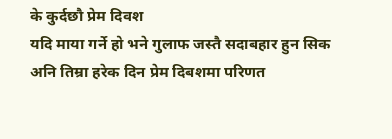के कुर्दछौ प्रेम दिवश
यदि माया गर्ने हो भने गुलाफ जस्तै सदाबहार हुन सिक
अनि तिम्रा हरेक दिन प्रेम दिबशमा परिणत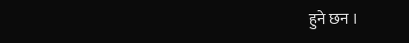हुने छन ।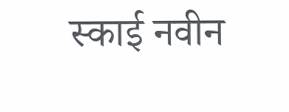स्काई नवीन